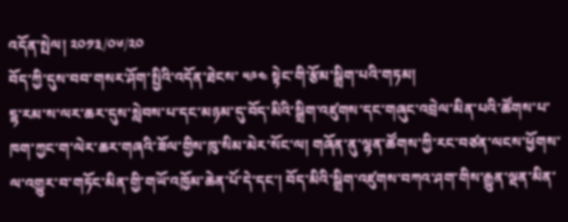འདོན་སྤེལ། ༢༠༡༣/༠༦/༢༠
བོད་ཀྱི་དུས་བབ་གསར་ཤོག་སྤྱིའི་འདོན་ཐེངས་ ༥༩༤ སྟེང་གི་རྩོམ་སྒྲིག་པའི་གཏམ།
ངྷ་རམ་ས་ལར་ཆར་དུས་སླེབས་པ་དང་མཉམ་དུ་བོད་མིའི་སྒྲིག་འཛུགས་དང་གཞུང་འབྲེལ་མིན་པའི་ཚོགས་པ་ཁག་ཀྱང་ག་ལེར་ཆར་གཞའི་ཟོལ་གྱིས་ཁུ་སིམ་མེར་སོང་ལ། གཞོན་ནུ་ལྷན་ཚོགས་ཀྱི་རང་བཙན་ལངས་ཕྱོགས་ལ་འགྱུར་བ་གཏོང་མིན་གྱི་གཡོ་འཁྱོམ་ཆེན་པོ་དེ་དང་། བོད་མིའི་སྒྲིག་འཛུགས་བཀའ་ཤག་གིས་རྒྱུན་ལྡན་མིན་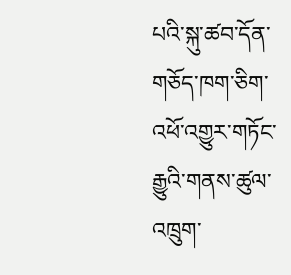པའི་སྐུ་ཚབ་དོན་གཅོད་ཁག་ཅིག་འཕོ་འགྱུར་གཏོང་རྒྱུའི་གནས་ཚུལ་འཁྲུག་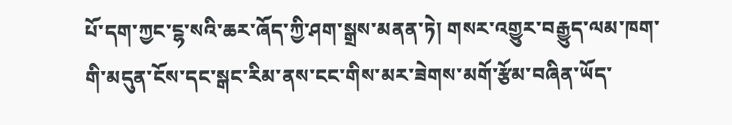པོ་དག་ཀྱང་ངྷ་སའི་ཆར་ཞོད་ཀྱི་ཤག་སྒྲས་མནན་ཏེ། གསར་འགྱུར་བརྒྱུད་ལམ་ཁག་གི་མདུན་ངོས་དང་སྒང་རིམ་ནས་ངང་གིས་མར་ཟེགས་མགོ་རྩོམ་བཞིན་ཡོད་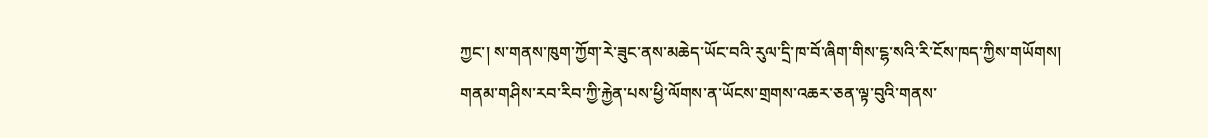ཀྱང་། ས་གནས་ཁུག་ཀྱོག་རེ་ཟུང་ནས་མཆེད་ཡོང་བའི་རུལ་དྲི་ཁ་བོ་ཞིག་གིས་ངྷ་སའི་རི་ངོས་ཁད་ཀྱིས་གཡོགས།
གནམ་གཤིས་རབ་རིབ་ཀྱི་རྐྱེན་པས་ཕྱི་ལོགས་ན་ཡོངས་གྲགས་འཆར་ཅན་ལྟ་བུའི་གནས་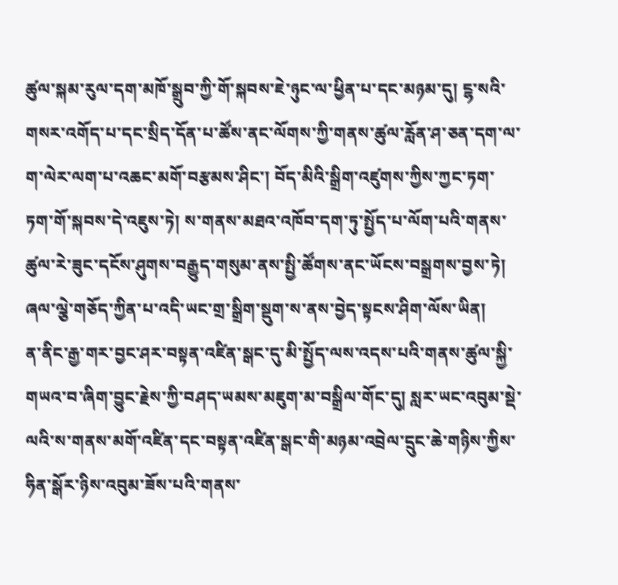ཚུལ་སྐམ་རུལ་དག་མཁོ་སྒྲུབ་ཀྱི་གོ་སྐབས་ཇེ་ཉུང་ལ་ཕྱིན་པ་དང་མཉམ་དུ། ངྷ་སའི་གསར་འགོད་པ་དང་སྲིད་དོན་པ་ཚོས་ནང་ལོགས་ཀྱི་གནས་ཚུལ་རློན་ཤ་ཅན་དག་ལ་ག་ལེར་ལག་པ་འཆང་མགོ་བརྩམས་ཤིང་། བོད་མིའི་སྒྲིག་འཛུགས་ཀྱིས་ཀྱང་ཏག་ཏག་གོ་སྐབས་དེ་འཇུས་ཏེ། ས་གནས་མཐའ་འཁོབ་དག་ཏུ་སྤྱོད་པ་ལོག་པའི་གནས་ཚུལ་རེ་ཟུང་དངོས་ཤུགས་བརྒྱུད་གསུམ་ནས་སྤྱི་ཚོགས་ནང་ཡོངས་བསྒྲགས་བྱས་ཏེ། ཞལ་ལྕེ་གཅོད་ཀྱིན་པ་འདི་ཡང་གྲ་སྒྲིག་སྡུག་ས་ནས་བྱེད་སྟངས་ཤིག་ལོས་ཡིན།
ན་ནིང་རྒྱ་གར་བྱང་ཤར་བསྟན་འཛིན་སྒང་དུ་མི་སྤྱོད་ལས་འདས་པའི་གནས་ཚུལ་སྐྱི་གཡའ་བ་ཞིག་བྱུང་རྗེས་ཀྱི་བཤད་ཡམས་མཇུག་མ་བསྒྲིལ་གོང་དུ། སླར་ཡང་འབུམ་སྡེ་ལའི་ས་གནས་མགོ་འཛིན་དང་བསྟན་འཛིན་སྒང་གི་མཉམ་འབྲེལ་དྲུང་ཆེ་གཉིས་ཀྱིས་ཧིན་སྒོར་ཉིས་འབུམ་ཟོས་པའི་གནས་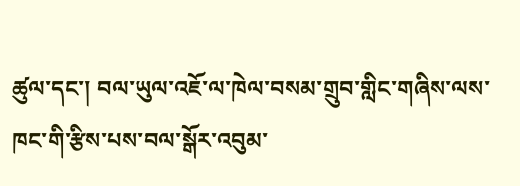ཚུལ་དང་། བལ་ཡུལ་འཇོ་ལ་ཁེལ་བསམ་གྲུབ་གླིང་གཞིས་ལས་ཁང་གི་རྩིས་པས་བལ་སྒོར་འབུམ་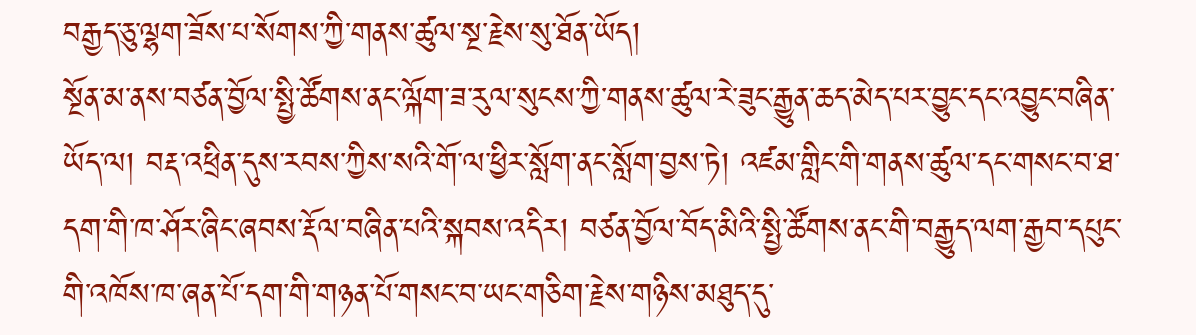བརྒྱད་ཅུ་ལྷག་ཟོས་པ་སོགས་ཀྱི་གནས་ཚུལ་སྔ་རྗེས་སུ་ཐོན་ཡོད།
སྔོན་མ་ནས་བཙན་བྱོལ་སྤྱི་ཚོགས་ནང་ལྐོག་ཟ་རུལ་སུངས་ཀྱི་གནས་ཚུལ་རེ་ཟུང་རྒྱུན་ཆད་མེད་པར་བྱུང་དང་འབྱུང་བཞིན་ཡོད་ལ། བརྡ་འཕྲིན་དུས་རབས་ཀྱིས་སའི་གོ་ལ་ཕྱིར་སློག་ནང་སློག་བྱས་ཏེ། འཛམ་གླིང་གི་གནས་ཚུལ་དང་གསང་བ་ཐ་དག་གི་ཁ་ཤོར་ཞིང་ཞབས་རྡོལ་བཞིན་པའི་སྐབས་འདིར། བཙན་བྱོལ་བོད་མིའི་སྤྱི་ཚོགས་ནང་གི་བརྒྱུད་ལག་རྒྱབ་དཔུང་གི་འཁོས་ཁ་ཞན་པོ་དག་གི་གཉན་པོ་གསང་བ་ཡང་གཅིག་རྗེས་གཉིས་མཐུད་དུ་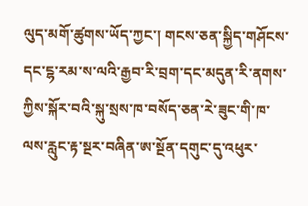ལུད་མགོ་ཚུགས་ཡོད་ཀྱང་། གངས་ཅན་སྐྱིད་གཤོངས་དང་ངྷ་རམ་ས་ལའི་རྒྱབ་རི་བྲག་དང་མདུན་རི་ནགས་ཀྱིས་སྐོར་བའི་སྐུ་སྲས་ཁ་བསོད་ཅན་རེ་ཟུང་གི་ཁ་ལས་རླུང་རྟ་སྔར་བཞིན་ཨ་སྔོན་དགུང་དུ་འཕུར་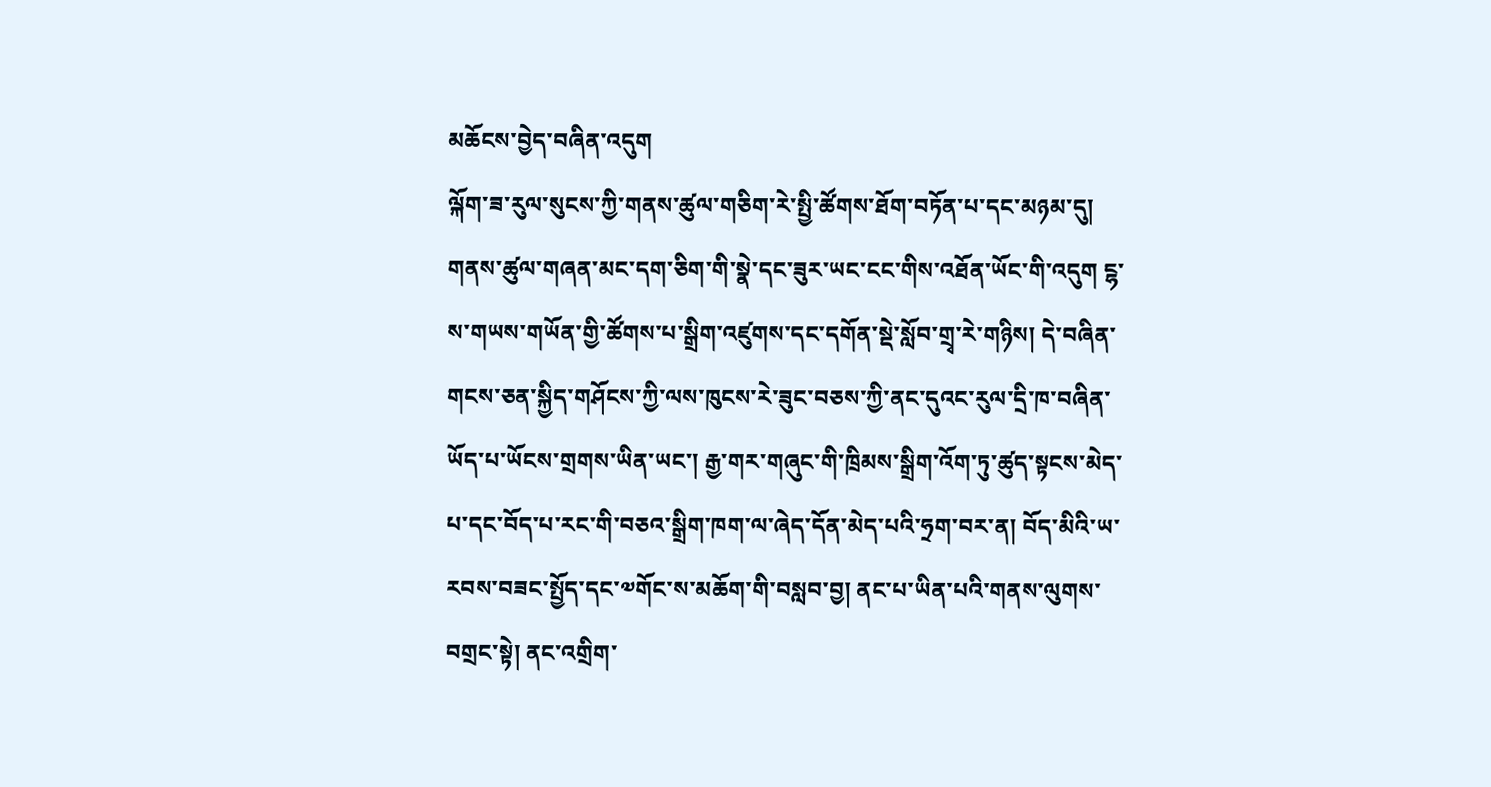མཆོངས་བྱེད་བཞིན་འདུག
ལྐོག་ཟ་རུལ་སུངས་ཀྱི་གནས་ཚུལ་གཅིག་རེ་སྤྱི་ཚོགས་ཐོག་བཏོན་པ་དང་མཉམ་དུ། གནས་ཚུལ་གཞན་མང་དག་ཅིག་གི་སྣེ་དང་ཟུར་ཡང་ངང་གིས་འཐོན་ཡོང་གི་འདུག ངྷ་ས་གཡས་གཡོན་གྱི་ཚོགས་པ་སྒྲིག་འཛུགས་དང་དགོན་སྡེ་སློབ་གྲྭ་རེ་གཉིས། དེ་བཞིན་གངས་ཅན་སྐྱིད་གཤོངས་ཀྱི་ལས་ཁུངས་རེ་ཟུང་བཅས་ཀྱི་ནང་དུའང་རུལ་དྲི་ཁ་བཞིན་ཡོད་པ་ཡོངས་གྲགས་ཡིན་ཡང་། རྒྱ་གར་གཞུང་གི་ཁྲིམས་སྒྲིག་འོག་ཏུ་ཚུད་སྟངས་མེད་པ་དང་བོད་པ་རང་གི་བཅའ་སྒྲིག་ཁག་ལ་ཞེད་དོན་མེད་པའི་ཧྲག་བར་ན། བོད་མིའི་ཡ་རབས་བཟང་སྤྱོད་དང་༧གོང་ས་མཆོག་གི་བསླབ་བྱ། ནང་པ་ཡིན་པའི་གནས་ལུགས་བགྲང་སྟེ། ནང་འགྲིག་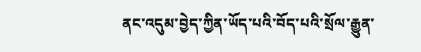ནང་འདུམ་བྱེད་ཀྱིན་ཡོད་པའི་བོད་པའི་སྲོལ་རྒྱུན་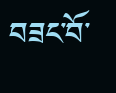བཟང་བོ་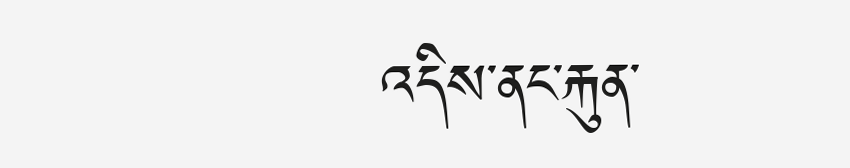འདིས་ནང་རྐུན་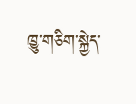ཁྱུ་གཅིག་སྐྱེད་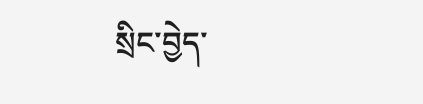སྲིང་བྱེད་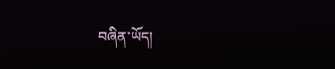བཞིན་ཡོད།